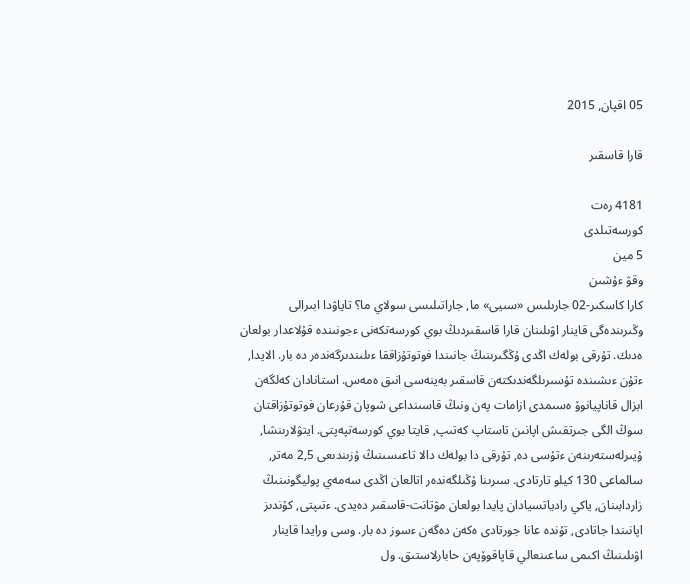05 اقپان, 2015

قارا قاسقىر

4181 رەت
كورسەتىلدى
5 مين
وقۋ ءۇشىن
كارا كاسكىر-02 جارىلىس «سىيى» ما, جاراتىلىسى سولاي ما؟ تاياۋدا ابىرالى وڭىرىندەگى قاينار اۋىلىنان قارا قاسقىردىڭ بوي كورسەتكەنى ءجونىندە قۇلاعدار بولعان ەدىك. تۇرقى بولەك اڭدى ۇڭگىرىنىڭ جانىندا فوتوتۇزاققا ءىلىندىرگەندەر دە بار. الايدا, ءتۇن ءىشىندە تۇسىرىلگەندىكتەن قاسقىر بەينەسى انىق ەمەس. استانادان كەلگەن ابزال قاناپيانوۆ ەسىمدى ازامات پەن ونىڭ قاسىنداعى شوپان قۇرعان فوتوتۇزاقتان سوڭ الگى جىرتقىش اپانىن تاستاپ كەتىپ, قايتا بوي كورسەتپەپتى. ايتۋلارىنشا, ۇيىرلەستەرىنەن ءتۇسى دە, تۇرقى دا بولەك دالا تاعىسىنىڭ ۇزىندىعى 2,5 مەتر, سالماعى 130 كيلو تارتادى. سىرىنا ۇڭىلگەندەر اتالعان اڭدى سەمەي پوليگونىنىڭ زاردابىنان, ياكي رادياتسيادان پايدا بولعان مۋتانت-قاسقىر دەيدى. ءتىپتى, كۇندىز اپانىندا جاتادى, تۇندە عانا جورتادى ەكەن دەگەن ءسوز دە بار. وسى ورايدا قاينار اۋىلىنىڭ اكىمى ساعىنعالي قاپاقوۆپەن حابارلاستىق. ول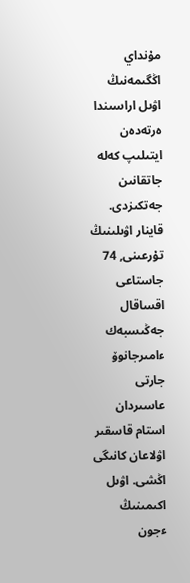مۇنداي اڭگىمەنىڭ اۋىل اراسىندا ەرتەدەن ايتىلىپ كەلە جاتقانىن جەتكىزدى. قاينار اۋىلىنىڭ تۇرعىنى, 74 جاستاعى اقساقال جەڭىسبەك ءامىرجانوۆ جارتى عاسىردان استام قاسقىر اۋلاعان كانىگى اڭشى. اۋىل اكىمىنىڭ ءجون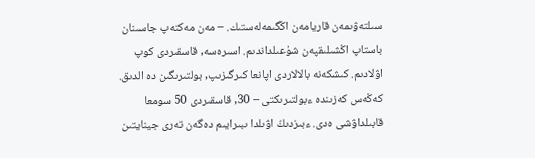سىلتەۋىمەن قاريامەن اڭگىمەلەستىك. – مەن مەكتەپ جاسىنان باستاپ اڭشىلىقپەن شۇعىلداندىم. اسىرەسە, قاسقىردى كوپ اۋلادىم. كىشكەنە بالالاردى اپانعا كىرگىزىپ, بولتىرىگىن دە الدىق. كەڭەس كەزىندە ءبولتىرىكتى – 30, قاسقىردى 50 سومعا قابىلداۋشى ەدى. ءبىزدىڭ اۋىلدا ىبىرايىم دەگەن تەرى جينايتىن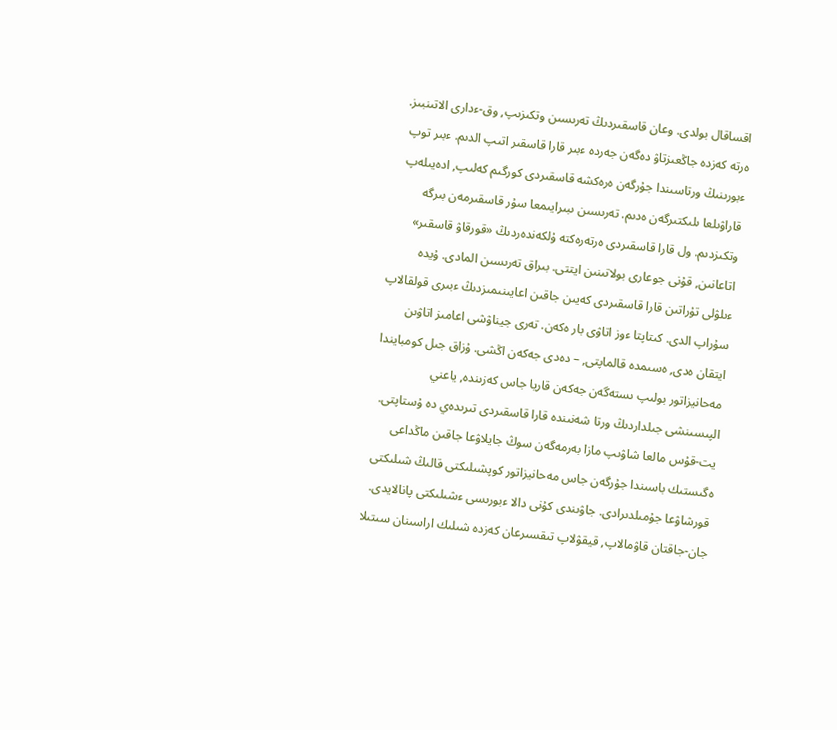اقساقال بولدى. وعان قاسقىردىڭ تەرىسىن وتكىزىپ, وق-ءدارى الاتىنبىز. ەرتە كەزدە جاڭعىزتاۋ دەگەن جەردە ءبىر قارا قاسقىر اتىپ الدىم. ءبىر توپ ءبورىنىڭ ورتاسىندا جۇرگەن ەرەكشە قاسقىردى كورگىم كەلىپ, ادەيىلەپ قاراۋىلعا ىلىكتىرگەن ەدىم. تەرىسىن ىبىرايىمعا سۇر قاسقىرمەن بىرگە وتكىزدىم. ول قارا قاسقىردى ەرتەرەكتە ۇلكەندەردىڭ «قورقاۋ قاسقىر» اتاعانىن, قۇنى جوعارى بولاتىنىن ايتتى. بىراق تەرىسىن المادى. ۇيدە ءىلۋلى تۇراتىن قارا قاسقىردى كەيىن جاقىن اعايىنىمىزدىڭ ءبىرى قولقالاپ سۇراپ الدى. كىتاپتا ءوز اتاۋى بار ەكەن. تەرى جيناۋشى اعامىز اتاۋىن ايتقان ەدى, ەسىمدە قالماپتى, – دەدى جەكەن اڭشى. ۇزاق جىل كومبايندا مەحانيزاتور بولىپ ىستەگەن جەكەن قاريا جاس كەزىندە, ياعني الپىسىنشى جىلداردىڭ ورتا شەنىندە قارا قاسقىردى تىرىدەي دە ۇستاپتى. يت-قۇس مالعا شاۋىپ مازا بەرمەگەن سوڭ جايلاۋعا جاقىن ماڭداعى ەگىستىك باسىندا جۇرگەن جاس مەحانيزاتور كوپشىلىكتى قالىڭ شىلىكتى قورشاۋعا جۇمىلدىرادى. جاۋىندى كۇنى دالا ءبورىسى ءشىلىكتى پانالايدى. جان-جاقتان قاۋمالاپ, قيقۋلاپ تىقسىرعان كەزدە شىلىك اراسىنان سىتىلا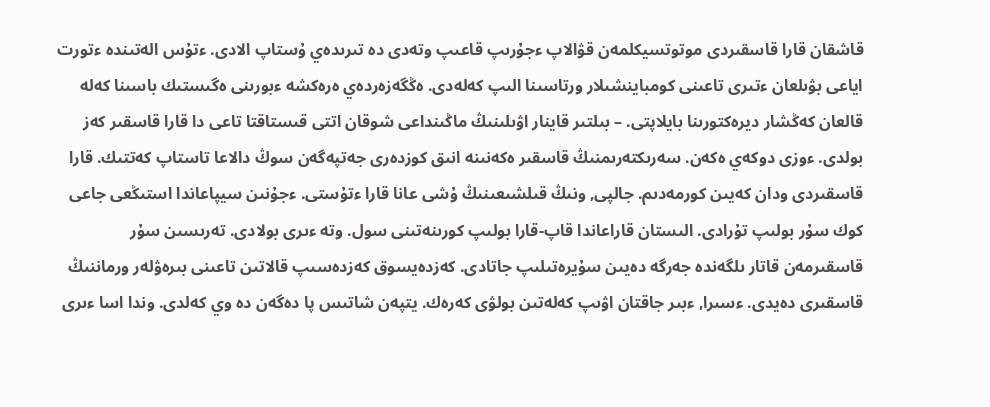قاشقان قارا قاسقىردى موتوتسيكلمەن قۋالاپ ءجۇرىپ قاعىپ وتەدى دە تىرىدەي ۇستاپ الادى. ءتۇس الەتىندە ءتورت اياعى بۋىلعان ءتىرى تاعىنى كومباينشىلار ورتاسىنا الىپ كەلەدى. ەڭگەزەردەي ەرەكشە ءبورىنى ەگىستىك باسىنا كەلە قالعان كەڭشار ديرەكتورىنا بايلاپتى. – بىلتىر قاينار اۋىلىنىڭ ماڭىنداعى شوقان اتتى قىستاقتا تاعى دا قارا قاسقىر كەز بولدى. ءوزى دوكەي ەكەن. سەرىكتەرىمنىڭ قاسقىر ەكەنىنە انىق كوزدەرى جەتپەگەن سوڭ دالاعا تاستاپ كەتتىك. قارا قاسقىردى ودان كەيىن كورمەدىم. جالپى, ونىڭ قىلشىعىنىڭ ۇشى عانا قارا ءتۇستى. ءجۇنىن سيپاعاندا استىڭعى جاعى كوك سۇر بولىپ تۇرادى. الىستان قاراعاندا قاپ-قارا بولىپ كورىنەتىنى سول. وتە ءىرى بولادى. تەرىسىن سۇر قاسقىرمەن قاتار ىلگەندە جەرگە دەيىن سۇيرەتىلىپ جاتادى. كەزدەيسوق كەزدەسىپ قالاتىن تاعىنى بىرەۋلەر ورماننىڭ قاسقىرى دەيدى. ءسىرا, ءبىر جاقتان اۋىپ كەلەتىن بولۋى كەرەك. يتپەن شاتىس پا دەگەن دە وي كەلدى. وندا اسا ءىرى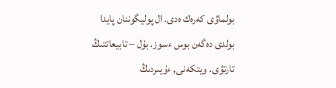بولماۋى كەرەك ەدى. ال پوليگوننان پايدا بولدى دەگەن بوس ءسوز. بۇل – تابيعاتتىڭ تارتۋى. ويتكەنى, ءۇيىردىڭ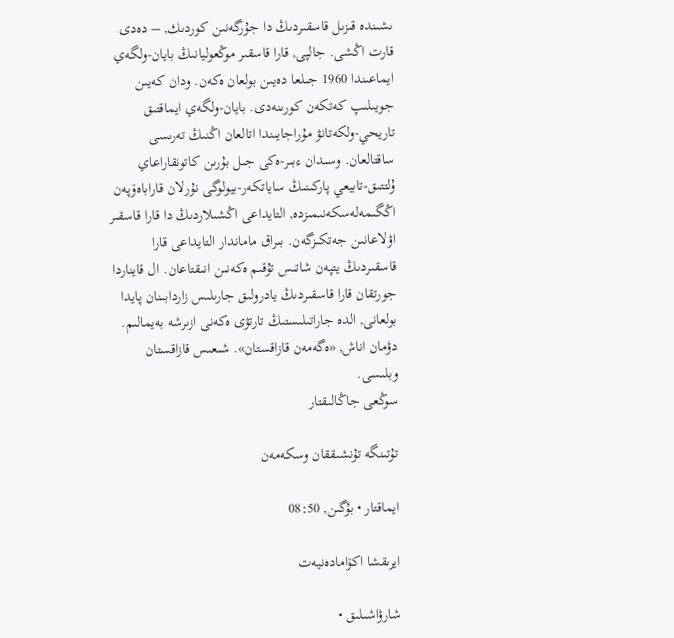ىشىندە قىزىل قاسقىردىڭ دا جۇرگەنىن كوردىك, – دەدى قارت اڭشى. جالپى, قارا قاسقىر موڭعوليانىڭ بايان-ولگەي ايماعىندا 1960 جىلعا دەيىن بولعان ەكەن. ودان كەيىن جويىلىپ كەتكەن كورىنەدى. بايان-ولگەي ايماقتىق تاريحي-ولكەتانۋ مۇراجايىندا اتالعان اڭنىڭ تەرىسى ساقتالعان. وسىدان ءبىر-ەكى جىل بۇرىن كاتونقاراعاي ۇلتتىق-تابيعي پاركىنىڭ ساياتكەر-بيولوگى نۇرلان قاراباەۆپەن اڭگىمەلەسكەنىمىزدە, التايداعى اڭشىلاردىڭ دا قارا قاسقىر اۋلاعانىن جەتكىزگەن. بىراق ماماندار التايداعى قارا قاسقىردىڭ يتپەن شاتىس تۇقىم ەكەنىن انىقتاعان. ال قايناردا جورتقان قارا قاسقىردىڭ يادرولىق جارىلىس زاردابىنان پايدا بولعانى, الدە جاراتىلىستىڭ تارتۋى ەكەنى ازىرشە بەيمالىم. دۋمان اناش, «ەگەمەن قازاقستان». شىعىس قازاقستان وبلىسى.
سوڭعى جاڭالىقتار

تۇتىنگە تۇنشىققان وسكەمەن

ايماقتار • بۇگىن, 08:50

ايرىقشا اكۆامادەنيەت

شارۋاشىلىق •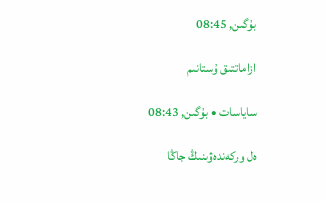بۇگىن, 08:45

ازاماتتىق ۇستانىم

ساياسات • بۇگىن, 08:43

ەل وركەندەۋىنىڭ جاڭا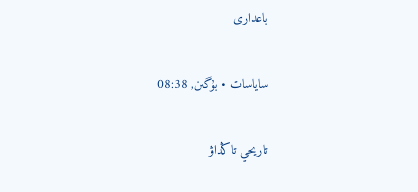باعدارى

ساياسات • بۇگىن, 08:38

تاريحي تاڭداۋ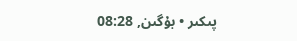پىكىر • بۇگىن, 08:28